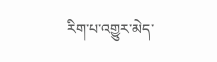རིག་པ་འགྱུར་མེད་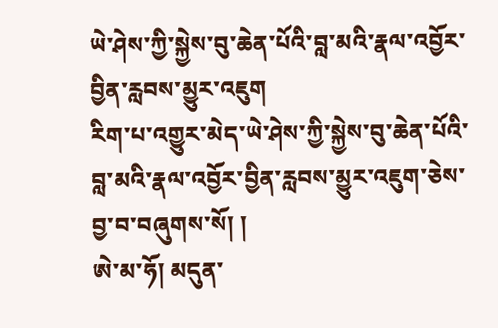ཡེ་ཤེས་ཀྱི་སྐྱེས་བུ་ཆེན་པོའི་བླ་མའི་རྣལ་འབྱོར་བྱིན་རླབས་མྱུར་འཇུག
རིག་པ་འགྱུར་མེད་ཡེ་ཤེས་ཀྱི་སྐྱེས་བུ་ཆེན་པོའི་བླ་མའི་རྣལ་འབྱོར་བྱིན་རླབས་མྱུར་འཇུག་ཅེས་བྱ་བ་བཞུགས་སོ། །
ཨེ་མ་ཧོ། མདུན་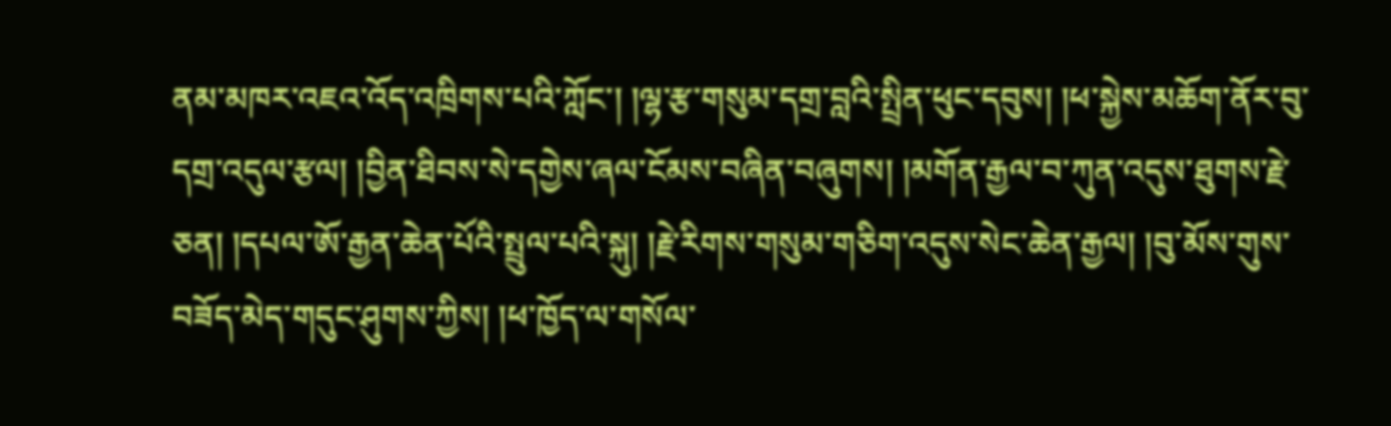ནམ་མཁར་འཇའ་འོད་འཁྲིགས་པའི་ཀློང་། །ལྷ་རྩ་གསུམ་དགྲ་བླའི་སྤྲིན་ཕུང་དབུས། །ཕ་སྐྱེས་མཆོག་ནོར་བུ་དགྲ་འདུལ་རྩལ། །བྱིན་ཐིབས་སེ་དགྱེས་ཞལ་ངོམས་བཞིན་བཞུགས། །མགོན་རྒྱལ་བ་ཀུན་འདུས་ཐུགས་རྗེ་ཅན། །དཔལ་ཨོ་རྒྱན་ཆེན་པོའི་སྤྲུལ་པའི་སྐུ། །རྗེ་རིགས་གསུམ་གཅིག་འདུས་སེང་ཆེན་རྒྱལ། །བུ་མོས་གུས་བཟོད་མེད་གདུང་ཤུགས་ཀྱིས། །ཕ་ཁྱོད་ལ་གསོལ་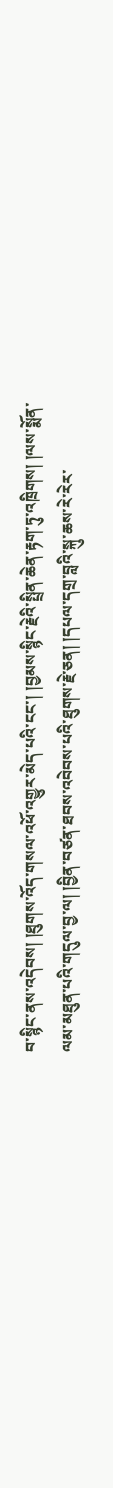བ་སྙིང་ནས་འདེབས། །ཐུགས་འོད་གསལ་འཕོ་འགྱུར་མེད་པའི་ངང་། །བྱམས་སྙིང་རྗེའི་སྤྲིན་ཆེན་རྟག་ཏུ་འཁྲིགས། །ལས་སྨོན་ལམ་མཐུན་པའི་གདུལ་བྱ་ལ། །བྱིན་བཙན་ཐབས་འབེབས་པའི་ཐུགས་རྗེ་ཅན། །དཔལ་དགྲ་བླའི་སྐུ་ཆས་རེ་རེར་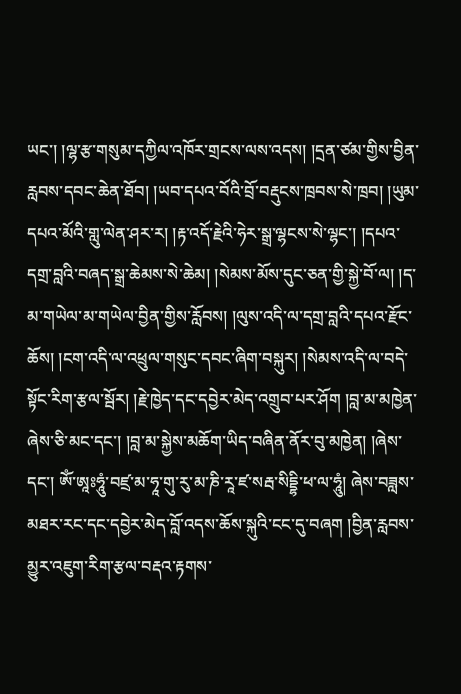ཡང་། །ལྷ་རྩ་གསུམ་དཀྱིལ་འཁོར་གྲངས་ལས་འདས། །དྲན་ཙམ་གྱིས་བྱིན་
རླབས་དབང་ཆེན་ཐོབ། །ཡབ་དཔའ་བོའི་བྲོ་བརྡུངས་ཁྲབས་སེ་ཁྲབ། །ཡུམ་དཔའ་མོའི་གླུ་ལེན་ཤར་ར། །རྟ་འདོ་རྗེའི་ཧེར་སྒྲ་ལྷངས་སེ་ལྷང་། །དཔའ་དགྲ་བླའི་བཞད་སྒྲ་ཆེམས་སེ་ཆེམ། །སེམས་མོས་དུང་ཅན་གྱི་སྐྱེ་བོ་ལ། །ད་མ་གཡེལ་མ་གཡེལ་བྱིན་གྱིས་རློབས། །ལུས་འདི་ལ་དགྲ་བླའི་དཔའ་རྫོང་ཆོས། །ངག་འདི་ལ་འཕྲུལ་གསུང་དབང་ཞིག་བསྐུར། །སེམས་འདི་ལ་བདེ་སྟོང་རིག་རྩལ་སྦོར། །རྗེ་ཁྱེད་དང་དབྱེར་མེད་འགྲུབ་པར་ཤོག །བླ་མ་མཁྱེན་ཞེས་ཅི་མང་དང་། །བླ་མ་སྐྱེས་མཆོག་ཡིད་བཞིན་ནོར་བུ་མཁྱེན། །ཞེས་དང་། ཨོཾ་ཨཱཿཧཱུཾ་བཛྲ་མ་ཧཱ་གུ་རུ་མ་ཎི་རཱ་ཛ་སརྦ་སིདྡྷི་ཕ་ལ་ཧཱུཾ། ཞེས་བཟླས་མཐར་རང་དང་དབྱེར་མེད་བློ་འདས་ཆོས་སྐུའི་ངང་དུ་བཞག །བྱིན་རླབས་མྱུར་འཇུག་རིག་རྩལ་བརྡའ་རྟགས་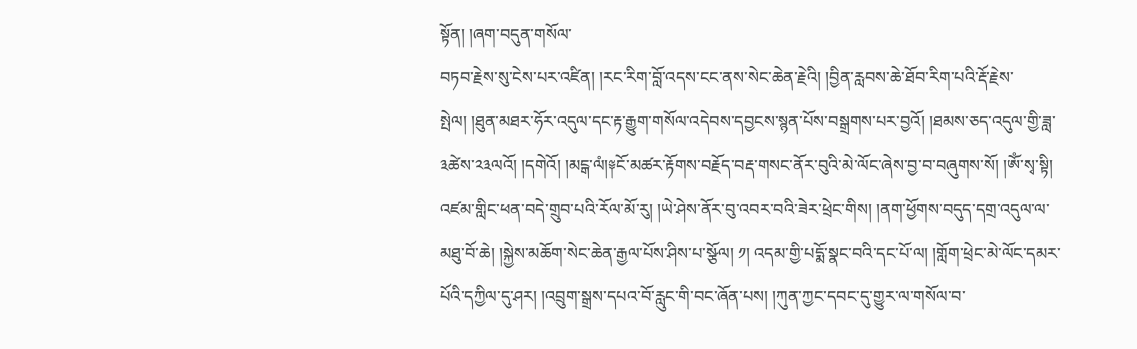སྟོན། །ཞག་བདུན་གསོལ་
བཏབ་རྗེས་སུ་ངེས་པར་འཛིན། །རང་རིག་བློ་འདས་ངང་ནས་སེང་ཆེན་རྗེའི། །བྱིན་རླབས་ཆེ་ཐོབ་རིག་པའི་རྡོ་རྗེས་སྤེལ། །ཐུན་མཐར་ཧོར་འདུལ་དང་རྟ་རྒྱུག་གསོལ་འདེབས་དབྱངས་སྙན་པོས་བསྒྲགས་པར་བྱའོ། །ཐམས་ཅད་འདུལ་གྱི་ཟླ་༣ཚེས་༢༣ལའོ། །དགེའོ། །མངྒ་ལཾ།༈ངོ་མཚར་རྟོགས་བརྗོད་བརྡ་གསང་ནོར་བུའི་མེ་ལོང་ཞེས་བྱ་བ་བཞུགས་སོ། །ཨོཾ་སྭ་སྟི། འཛམ་གླིང་ཕན་བདེ་གྲུབ་པའི་རོལ་མོ་རུ། །ཡེ་ཤེས་ནོར་བུ་འབར་བའི་ཟེར་ཕྲེང་གིས། །ནག་ཕྱོགས་བདུད་དགྲ་འདུལ་ལ་མཐུ་བོ་ཆེ། །སྐྱེས་མཆོག་སེང་ཆེན་རྒྱལ་པོས་ཤིས་པ་སྩོལ། ༡། འདམ་གྱི་པདྨོ་སྣང་བའི་དང་པོ་ལ། །གློག་ཕྲེང་མེ་ལོང་དམར་པོའི་དཀྱིལ་དུ་ཤར། །འབྲུག་སྒྲས་དཔའ་བོ་རླུང་གི་བང་ཞོན་པས། །ཀུན་ཀྱང་དབང་དུ་གྱུར་ལ་གསོལ་བ་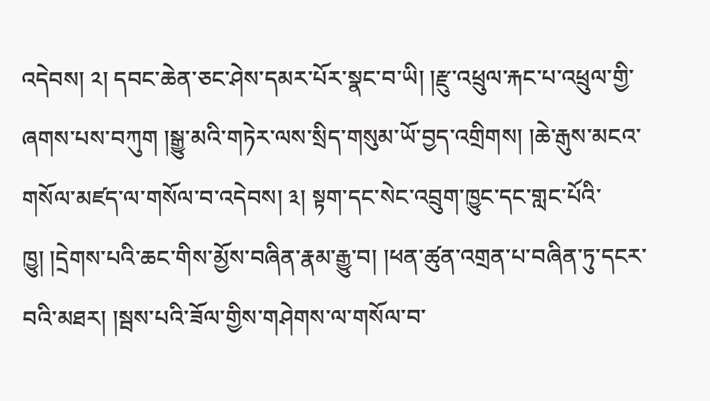འདེབས། ༢། དབང་ཆེན་ཅང་ཤེས་དམར་པོར་སྣང་བ་ཡི། །རྫུ་འཕྲུལ་རྐང་པ་འཕྲུལ་གྱི་ཞགས་པས་བཀུག །སྒྱུ་མའི་གཏེར་ལས་སྲིད་གསུམ་ཡོ་བྱད་འགྲིགས། །ཆེ་རྒུས་མངའ་གསོལ་མཛད་ལ་གསོལ་བ་འདེབས། ༣། སྟག་དང་སེང་འབྲུག་ཁྱུང་དང་གླང་པོའི་ཁྱུ། །དྲེགས་པའི་ཆང་གིས་མྱོས་བཞིན་རྣམ་རྒྱུ་བ། །ཕན་ཚུན་འགྲན་པ་བཞིན་ཏུ་དངར་བའི་མཐར། །སྦས་པའི་ཟོལ་གྱིས་གཤེགས་ལ་གསོལ་བ་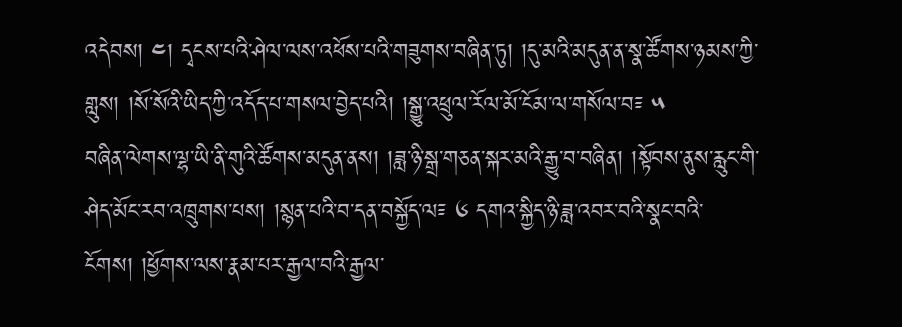འདེབས། ༤། དྭངས་པའི་ཤེལ་ལས་འཕོས་པའི་གཟུགས་བཞིན་ཏུ། །དུ་མའི་མདུན་ན་སྣ་ཚོགས་ཉམས་ཀྱི་གླུས། །སོ་སོའི་ཡིད་ཀྱི་འདོད་པ་གསལ་བྱེད་པའི། །སྒྱུ་འཕྲུལ་རོལ་མོ་ངོམ་ལ་གསོལ་བ༴ ༥
བཞིན་ལེགས་ལྷ་ཡི་ནི་གུའི་ཚོགས་མདུན་ནས། །ཟླ་ཉི་སྒྲ་གཅན་སྐར་མའི་རྒྱུ་བ་བཞིན། །སྟོབས་ནུས་རླུང་གི་ཤེད་མོང་རབ་འཁྲུགས་པས། །སྙན་པའི་བ་དན་བསྐྱོད་ལ༴ ༦ དགའ་སྐྱིད་ཉི་ཟླ་འབར་བའི་སྣང་བའི་ངོགས། །ཕྱོགས་ལས་རྣམ་པར་རྒྱལ་བའི་རྒྱལ་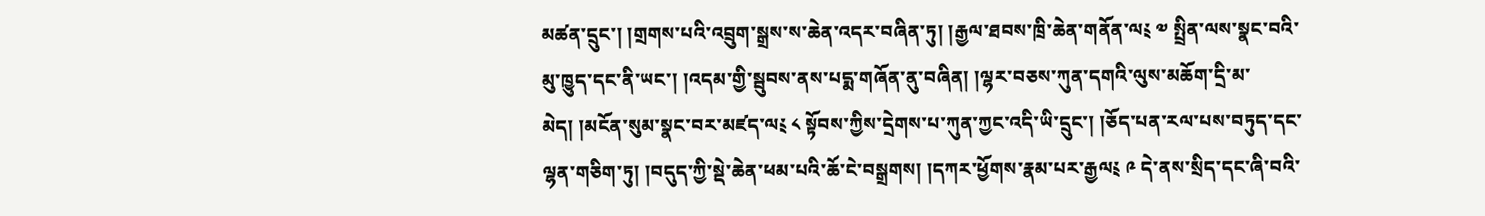མཚན་དྲུང་། །གྲགས་པའི་འབྲུག་སྒྲས་ས་ཆེན་འདར་བཞིན་ཏུ། །རྒྱལ་ཐབས་ཁྲི་ཆེན་གནོན་ལ༴ ༧ སྤྲིན་ལས་སྣང་བའི་མུ་ཁྱུད་དང་ནི་ཡང་། །འདམ་གྱི་སྦུབས་ནས་པདྨ་གཞོན་ནུ་བཞིན། །ལྷར་བཅས་ཀུན་དགའི་ལུས་མཆོག་དྲི་མ་མེད། །མངོན་སུམ་སྣང་བར་མཛད་ལ༴ ༨ སྟོབས་ཀྱིས་དྲེགས་པ་ཀུན་ཀྱང་འདི་ཡི་དྲུང་། །ཅོད་པན་རལ་པས་བཏུད་དང་ལྷན་གཅིག་ཏུ། །བདུད་ཀྱི་སྡེ་ཆེན་ཕམ་པའི་ཆོ་ངེ་བསྒྲགས། །དཀར་ཕྱོགས་རྣམ་པར་རྒྱལ༴ ༩ དེ་ནས་སྲིད་དང་ཞི་བའི་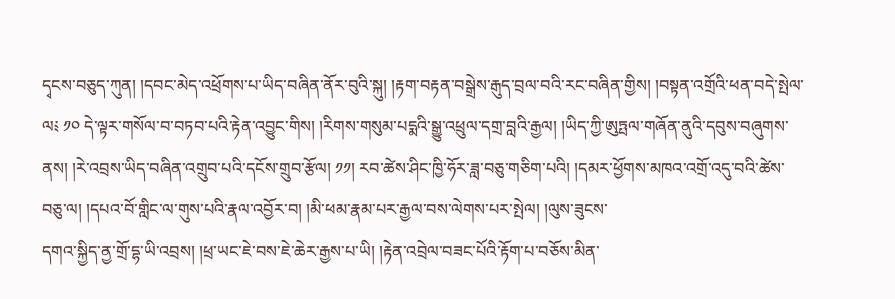དྭངས་བཅུད་ཀུན། །དབང་མེད་འཕྲོགས་པ་ཡིད་བཞིན་ནོར་བུའི་སྐུ། །རྟག་བརྟན་བསྒྲེས་རྒུད་བྲལ་བའི་རང་བཞིན་གྱིས། །བསྟན་འགྲོའི་ཕན་བདེ་སྤེལ་ལ༴ ༡༠ དེ་ལྟར་གསོལ་བ་བཏབ་པའི་རྟེན་འབྱུང་གིས། །རིགས་གསུམ་པདྨའི་སྒྱུ་འཕྲུལ་དགྲ་བླའི་རྒྱལ། །ཡིད་ཀྱི་ཨུཏྤལ་གཞོན་ནུའི་དབུས་བཞུགས་ནས། །རེ་འབྲས་ཡིད་བཞིན་འགྲུབ་པའི་དངོས་གྲུབ་རྩོལ། ༡༡། རབ་ཚེས་ཤིང་ཁྱི་ཧོར་ཟླ་བཅུ་གཅིག་པའི། །དམར་ཕྱོགས་མཁའ་འགྲོ་འདུ་བའི་ཚེས་བཅུ་ལ། །དཔའ་བོ་གླིང་ལ་གུས་པའི་རྣལ་འབྱོར་བ། །མི་ཕམ་རྣམ་པར་རྒྱལ་བས་ལེགས་པར་སྤེལ། །ལུས་ཟུངས་
དགའ་སྐྱིད་ནྱ་གྲོ་དྷ་ཡི་འབྲས། །ཕྲ་ཡང་ཇེ་བས་ཇེ་ཆེར་རྒྱས་པ་ཡི། །རྟེན་འབྲེལ་བཟང་པོའི་རྟོག་པ་བཅོས་མིན་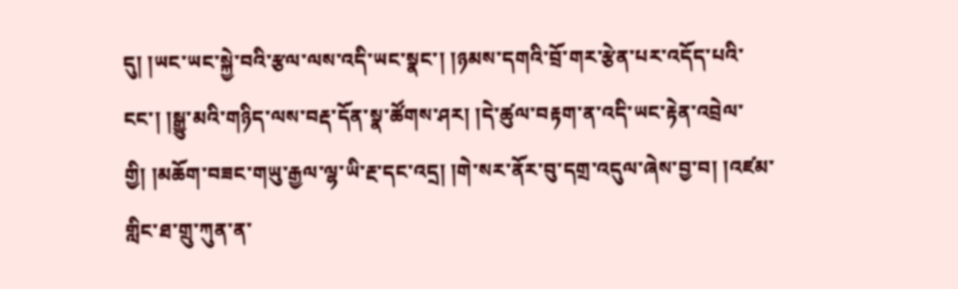དུ། །ཡང་ཡང་སྐྱེ་བའི་རྩལ་ལས་འདི་ཡང་སྣང་། །ཉམས་དགའི་བྲོ་གར་རྩེན་པར་འདོད་པའི་ངང་། །སྒྱུ་མའི་གཉིད་ལས་བརྡ་དོན་སྣ་ཚོགས་ཤར། །དེ་ཚུལ་བརྟག་ན་འདི་ཡང་རྟེན་འབྲེལ་གྱི། །མཆོག་བཟང་གཡུ་རྒྱལ་ལྷ་ཡི་རྔ་དང་འདྲ། །གེ་སར་ནོར་བུ་དགྲ་འདུལ་ཞེས་བྱ་བ། །འཛམ་གླིང་ཐ་གྲུ་ཀུན་ན་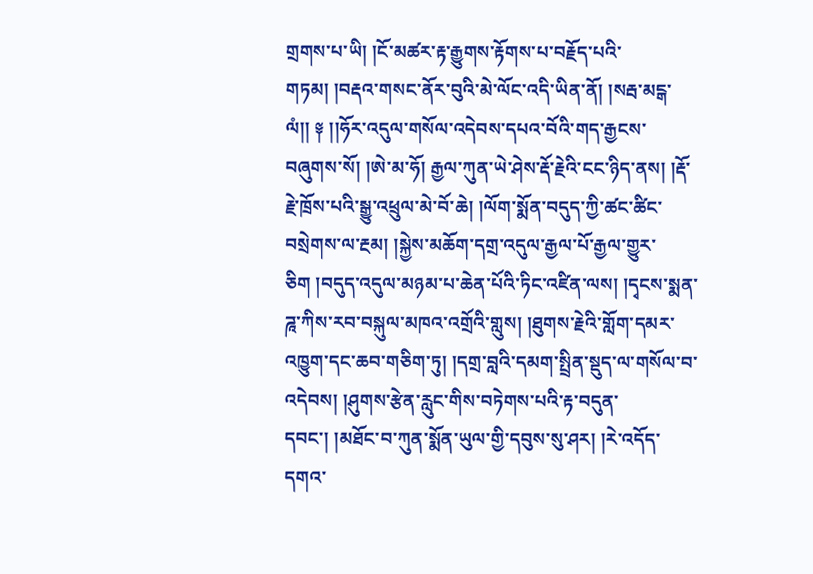གྲགས་པ་ཡི། །ངོ་མཚར་རྟ་རྒྱུགས་རྟོགས་པ་བརྗོད་པའི་གཏམ། །བརྡའ་གསང་ནོར་བུའི་མེ་ལོང་འདི་ཡིན་ནོ། །སརྦ་མངྒ་ལཾ།། ༈ །།ཧོར་འདུལ་གསོལ་འདེབས་དཔའ་བོའི་གད་རྒྱངས་བཞུགས་སོ། །ཨེ་མ་ཧོ། རྒྱལ་ཀུན་ཡེ་ཤེས་རྡོ་རྗེའི་ངང་ཉིད་ནས། །རྡོ་རྗེ་ཁྲོས་པའི་སྒྱུ་འཕྲུལ་མེ་བོ་ཆེ། །ལོག་སྨོན་བདུད་ཀྱི་ཚང་ཚིང་བསྲེགས་ལ་རྔམ། །སྐྱེས་མཆོག་དགྲ་འདུལ་རྒྱལ་པོ་རྒྱལ་གྱུར་ཅིག །བདུད་འདུལ་མཉམ་པ་ཆེན་པོའི་ཏིང་འཛིན་ལས། །དྭངས་སྨན་ཌཱ་ཀིས་རབ་བསྐུལ་མཁའ་འགྲོའི་གླུས། །ཐུགས་རྗེའི་གློག་དམར་འཁྱུག་དང་ཆབ་གཅིག་ཏུ། །དགྲ་བླའི་དམག་སྤྲིན་སྡུད་ལ་གསོལ་བ་འདེབས། །ཤུགས་རྩེན་རླུང་གིས་བཏེགས་པའི་རྟ་བདུན་དབང་། །མཐོང་བ་ཀུན་སྨོན་ཡུལ་གྱི་དབུས་སུ་ཤར། །རེ་འདོད་དགའ་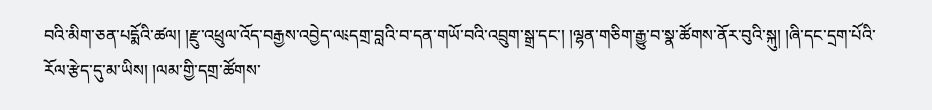བའི་མིག་ཅན་པདྨོའི་ཚལ། །རྫུ་འཕྲུལ་འོད་བརྒྱས་འབྱེད་ལ༴དགྲ་བླའི་བ་དན་གཡོ་བའི་འབྲུག་སྒྲ་དང་། །ལྷན་གཅིག་རྒྱུ་བ་སྣ་ཚོགས་ནོར་བུའི་སྐུ། །ཞི་དང་དྲག་པོའི་རོལ་རྩེད་དུ་མ་ཡིས། །ལམ་གྱི་དགྲ་ཚོགས་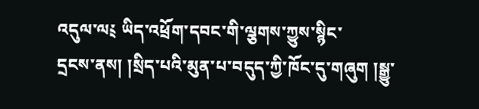འདུལ་ལ༴ ཡིད་འཕྲོག་དབང་གི་ལྕགས་ཀྱུས་སྙིང་
དྲངས་ནས། །སྲིད་པའི་མུན་པ་བདུད་ཀྱི་ཁོང་དུ་གཞུག །སྒྱུ་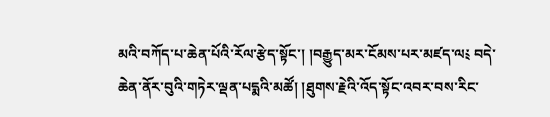མའི་བཀོད་པ་ཆེན་པོའི་རོལ་རྩེད་སྟོང་། །བརྒྱུད་མར་ངོམས་པར་མཛད་ལ༴ བདེ་ཆེན་ནོར་བུའི་གཏེར་ལྡན་པདྨའི་མཚོ། །ཐུགས་རྗེའི་འོད་སྟོང་འབར་བས་རིང་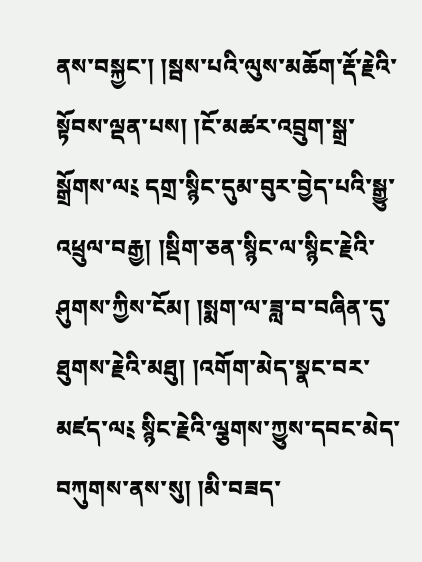ནས་བསྐྱང་། །སྦས་པའི་ལུས་མཆོག་རྡོ་རྗེའི་སྟོབས་ལྡན་པས། །ངོ་མཚར་འབྲུག་སྒྲ་སྒྲོགས་ལ༴ དགྲ་སྙིང་དུམ་བུར་བྱེད་པའི་སྒྱུ་འཕྲུལ་བརྒྱ། །སྡིག་ཅན་སྙིང་ལ་སྙིང་རྗེའི་ཤུགས་ཀྱིས་ངོམ། །སྨག་ལ་ཟླ་བ་བཞིན་དུ་ཐུགས་རྗེའི་མཐུ། །འགོག་མེད་སྣང་བར་མཛད་ལ༴ སྙིང་རྗེའི་ལྕགས་ཀྱུས་དབང་མེད་བཀུགས་ནས་སུ། །མི་བཟད་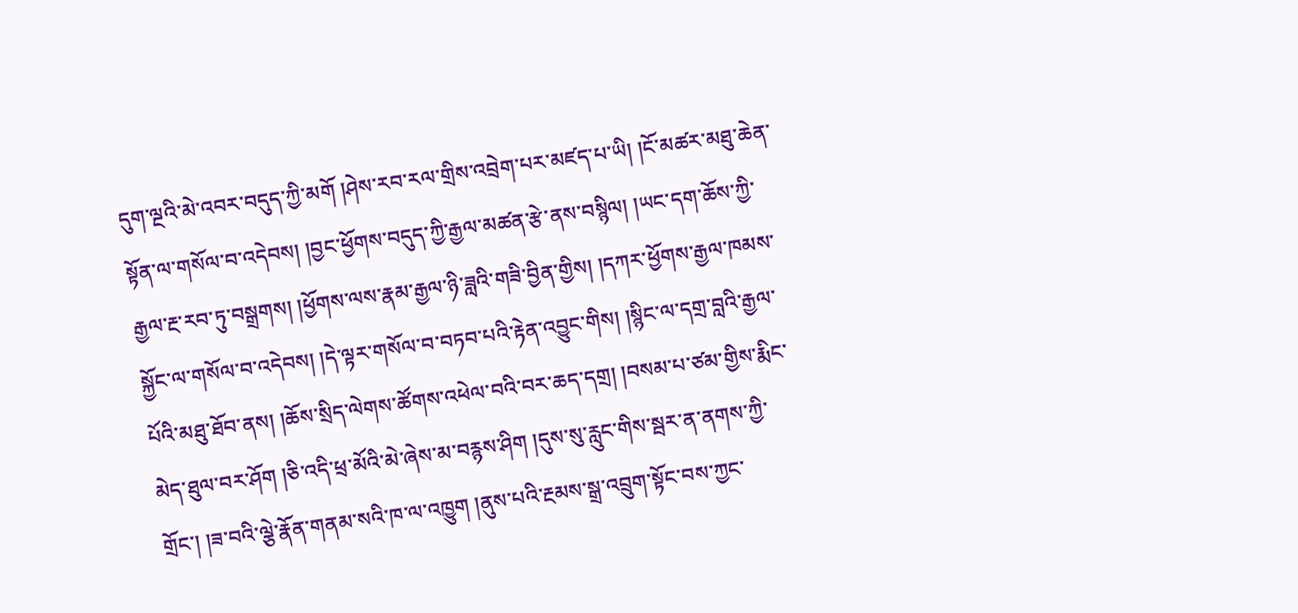དུག་ལྔའི་མེ་འབར་བདུད་ཀྱི་མགོ །ཤེས་རབ་རལ་གྲིས་འབྲེག་པར་མཛད་པ་ཡི། །ངོ་མཚར་མཐུ་ཆེན་སྟོན་ལ་གསོལ་བ་འདེབས། །བྱང་ཕྱོགས་བདུད་ཀྱི་རྒྱལ་མཚན་རྩེ་ནས་བསྙིལ། །ཡང་དག་ཆོས་ཀྱི་རྒྱལ་རྔ་རབ་ཏུ་བསྒྲགས། །ཕྱོགས་ལས་རྣམ་རྒྱལ་ཉི་ཟླའི་གཟི་བྱིན་གྱིས། །དཀར་ཕྱོགས་རྒྱལ་ཁམས་སྐྱོང་ལ་གསོལ་བ་འདེབས། །དེ་ལྟར་གསོལ་བ་བཏབ་པའི་རྟེན་འབྱུང་གིས། །སྙིང་ལ་དགྲ་བླའི་རྒྱལ་པོའི་མཐུ་ཐོབ་ནས། །ཆོས་སྲིད་ལེགས་ཚོགས་འཕེལ་བའི་བར་ཆད་དགྲ། །བསམ་པ་ཙམ་གྱིས་རྨིང་མེད་ཐུལ་བར་ཤོག །ཅི་འདི་ཕྲ་མོའི་མེ་ཞེས་མ་བརྙས་ཤིག །དུས་སུ་རླུང་གིས་སྦར་ན་ནགས་ཀྱི་གྲོང་། །ཟ་བའི་ལྕེ་རྣོན་གནམ་སའི་ཁ་ལ་འཁྱུག །ནུས་པའི་རྔམས་སྒྲ་འབྲུག་སྟོང་བས་ཀྱང་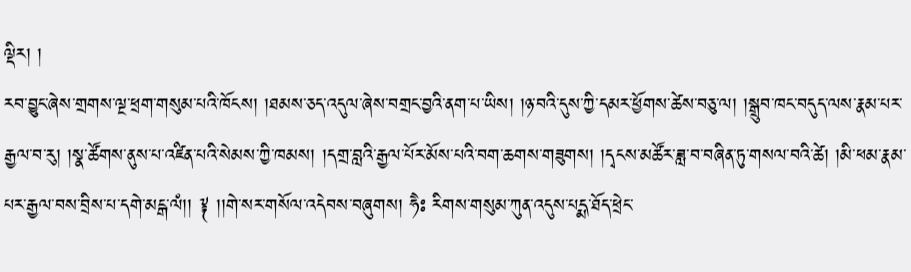ལྡིར། །
རབ་བྱུང་ཞེས་གྲགས་ལྔ་ཕྲག་གསུམ་པའི་ཁོངས། །ཐམས་ཅད་འདུལ་ཞེས་བགྲང་བྱའི་ནག་པ་ཡིས། །ཉ་བའི་དུས་ཀྱི་དམར་ཕྱོགས་ཚེས་བཅུ་ལ། །སྒྲུབ་ཁང་བདུད་ལས་རྣམ་པར་རྒྱལ་བ་རུ། །སྣ་ཚོགས་ནུས་པ་འཛིན་པའི་སེམས་ཀྱི་ཁམས། །དགྲ་བླའི་རྒྱལ་པོར་མོས་པའི་བག་ཆགས་གཟུགས། །དྭངས་མཚོར་ཟླ་བ་བཞིན་ཏུ་གསལ་བའི་ཚེ། །མི་ཕམ་རྣམ་པར་རྒྱལ་བས་བྲིས་པ་དགེ་མངྒ་ལཾ།། ༈ །།གེ་སར་གསོལ་འདེབས་བཞུགས། ཧཻཿ རིགས་གསུམ་ཀུན་འདུས་པདྨ་ཐོད་ཕྲེང་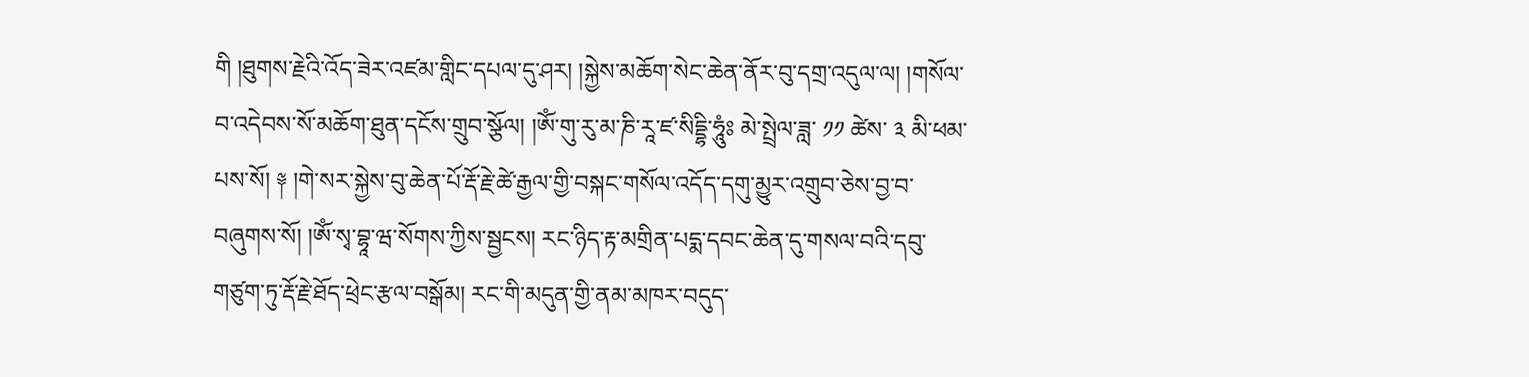གི །ཐུགས་རྗེའི་འོད་ཟེར་འཛམ་གླིང་དཔལ་དུ་ཤར། །སྐྱེས་མཆོག་སེང་ཆེན་ནོར་བུ་དགྲ་འདུལ་ལ། །གསོལ་བ་འདེབས་སོ་མཆོག་ཐུན་དངོས་གྲུབ་སྩོལ། །ཨོཾ་གུ་རུ་མ་ཎི་རཱ་ཛ་སིདྡྷི་ཧཱུཾཿ མེ་སྤྲེལ་ཟླ་ ༡༡ ཚེས་ ༣ མི་ཕམ་པས་སོ། ༈ །གེ་སར་སྐྱེས་བུ་ཆེན་པོ་རྡོ་རྗེ་ཚེ་རྒྱལ་གྱི་བསྐང་གསོལ་འདོད་དགུ་མྱུར་འགྲུབ་ཅེས་བྱ་བ་བཞུགས་སོ། །ཨོཾ་སྭ་བྷཱ་ཝ་སོགས་ཀྱིས་སྦྱངས། རང་ཉིད་རྟ་མགྲིན་པདྨ་དབང་ཆེན་དུ་གསལ་བའི་དབུ་གཙུག་ཏུ་རྡོ་རྗེ་ཐོད་ཕྲེང་རྩལ་བསྒོམ། རང་གི་མདུན་གྱི་ནམ་མཁར་བདུད་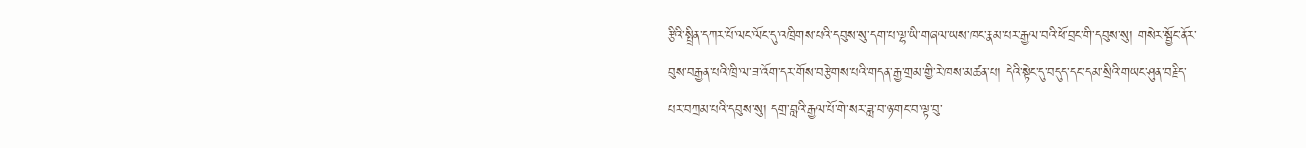རྩིའི་སྤྲིན་དཀར་པོ་ལང་ལོང་དུ་འཁྲིགས་པའི་དབུས་སུ་དག་པ་ལྷ་ཡི་གཞལ་ཡས་ཁང་རྣམ་པར་རྒྱལ་བའི་ཕོ་བྲང་གི་དབུས་སུ། གསེར་སྦྱོང་ནོར་བུས་བརྒྱན་པའི་ཁྲི་ལ་ཟ་འོག་དར་གོས་བརྩེགས་པའི་གདན་རྒྱ་གྲམ་གྱི་རེ་ཁས་མཚན་པ། དེའི་སྟེང་དུ་བདུད་དང་དམ་སྲིའི་གཡང་ཤུན་བརྗིད་པར་བཀྲམ་པའི་དབུས་སུ། དགྲ་བླའི་རྒྱལ་པོ་གེ་སར་ཟླ་བ་ཉ་གང་བ་ལྟ་བུ་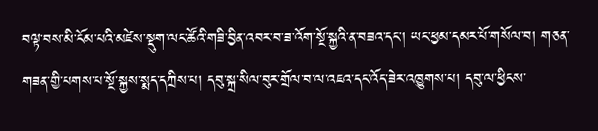བལྟ་བས་མི་ངོམ་པའི་མཛེས་སྡུག་ལང་ཚོའི་གཟི་བྱིན་འབར་བ་ཟ་འོག་སྔོ་སྐྱའི་ན་བཟའ་དང་། ཡང་ཕྱམ་དམར་པོ་གསོལ་བ། གཅན་གཟན་གྱི་པགས་པ་སྔོ་སྐྱས་སྨད་དཀྲིས་པ། དབུ་སྐྲ་སིལ་བུར་གྲོལ་བ་ལ་འཇའ་དང་འོད་ཟེར་འཁྱུགས་པ། དབུ་ལ་ཕྱིངས་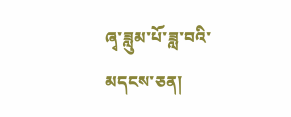ཞྭ་ཟླུམ་པོ་ཟླ་བའི་མདངས་ཅན།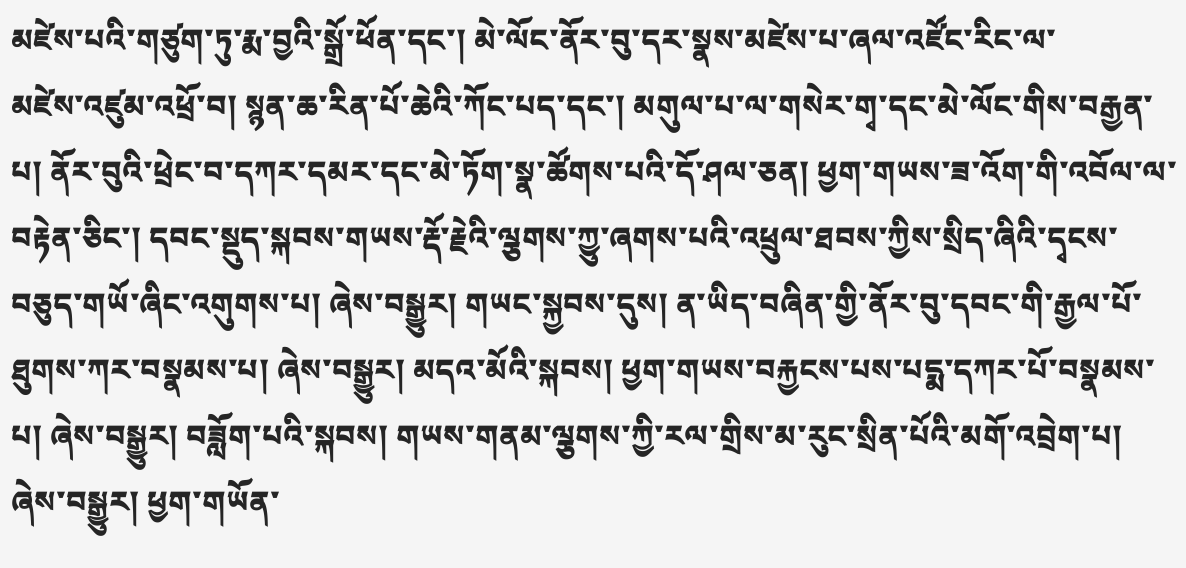མཛེས་པའི་གཙུག་ཏུ་རྨ་བྱའི་སྒྲོ་ཕོན་དང་། མེ་ལོང་ནོར་བུ་དར་སྣས་མཛེས་པ་ཞལ་འཛོང་རིང་ལ་
མཛེས་འཛུམ་འཕྲོ་བ། སྙན་ཆ་རིན་པོ་ཆེའི་ཀོང་པད་དང་། མགུལ་པ་ལ་གསེར་གྭ་དང་མེ་ལོང་གིས་བརྒྱན་པ། ནོར་བུའི་ཕྲེང་བ་དཀར་དམར་དང་མེ་ཏོག་སྣ་ཚོགས་པའི་དོ་ཤལ་ཅན། ཕྱག་གཡས་ཟ་འོག་གི་འབོལ་ལ་བརྟེན་ཅིང་། དབང་སྡུད་སྐབས་གཡས་རྡོ་རྗེའི་ལྕགས་ཀྱུ་ཞགས་པའི་འཕྲུལ་ཐབས་ཀྱིས་སྲིད་ཞིའི་དྭངས་བཅུད་གཡོ་ཞིང་འགུགས་པ། ཞེས་བསྒྱུར། གཡང་སྐྱབས་དུས། ན་ཡིད་བཞིན་གྱི་ནོར་བུ་དབང་གི་རྒྱལ་པོ་ཐུགས་ཀར་བསྣམས་པ། ཞེས་བསྒྱུར། མདའ་མོའི་སྐབས། ཕྱག་གཡས་བརྐྱངས་པས་པདྨ་དཀར་པོ་བསྣམས་པ། ཞེས་བསྒྱུར། བཟློག་པའི་སྐབས། གཡས་གནམ་ལྕགས་ཀྱི་རལ་གྲིས་མ་རུང་སྲིན་པོའི་མགོ་འབྲེག་པ། ཞེས་བསྒྱུར། ཕྱག་གཡོན་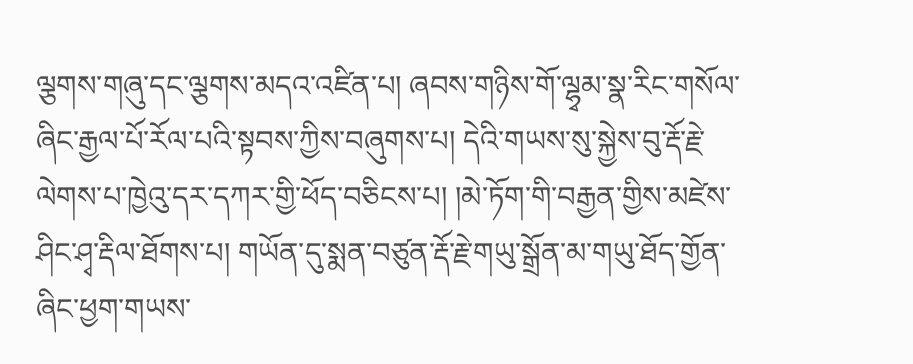ལྕགས་གཞུ་དང་ལྕགས་མདའ་འཛིན་པ། ཞབས་གཉིས་གོ་ལྷྭམ་སྣ་རིང་གསོལ་ཞིང་རྒྱལ་པོ་རོལ་པའི་སྟབས་ཀྱིས་བཞུགས་པ། དེའི་གཡས་སུ་སྐྱེས་བུ་རྡོ་རྗེ་ལེགས་པ་ཁྱེའུ་དར་དཀར་གྱི་ཕོད་བཅིངས་པ། །མེ་ཏོག་གི་བརྒྱན་གྱིས་མཛེས་ཤིང་ཤྭ་རྡིལ་ཐོགས་པ། གཡོན་དུ་སྨན་བཙུན་རྡོ་རྗེ་གཡུ་སྒྲོན་མ་གཡུ་ཐོད་གྱོན་ཞིང་ཕྱག་གཡས་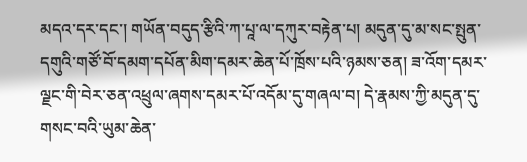མདའ་དར་དང་། གཡོན་བདུད་རྩིའི་ཀ་པཱ་ལ་དཀུར་བརྟེན་པ། མདུན་དུ་མ་སང་སྤུན་དགུའི་གཙོ་བོ་དམག་དཔོན་མིག་དམར་ཆེན་པོ་ཁྲོས་པའི་ཉམས་ཅན། ཟ་འོག་དམར་ལྗང་གི་བེར་ཅན་འཕྲུལ་ཞགས་དམར་པོ་འདོམ་དུ་གཞལ་བ། དེ་རྣམས་ཀྱི་མདུན་དུ་གསང་བའི་ཡུམ་ཆེན་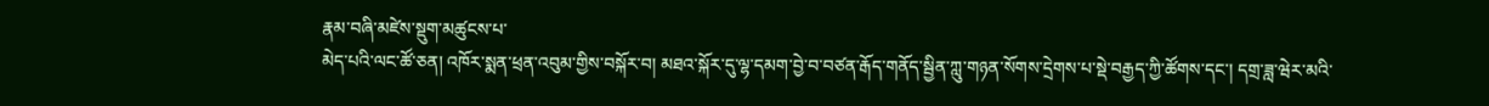རྣམ་བཞི་མཛེས་སྡུག་མཚུངས་པ་
མེད་པའི་ལང་ཚོ་ཅན། འཁོར་སྨན་ཕྲན་འབུམ་གྱིས་བསྐོར་བ། མཐའ་སྐོར་དུ་ལྷ་དམག་བྱེ་བ་བཙན་རྒོད་གནོད་སྦྱིན་ཀླུ་གཉན་སོགས་དྲེགས་པ་སྡེ་བརྒྱད་ཀྱི་ཚོགས་དང་། དགྲ་ཟླ་ཝེར་མའི་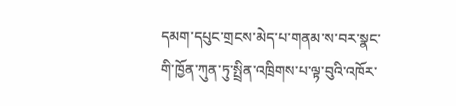དམག་དཔུང་གྲངས་མེད་པ་གནམ་ས་བར་སྣང་གི་ཁྱོན་ཀུན་ཏུ་སྤྲིན་འཁྲིགས་པ་ལྟ་བུའི་འཁོར་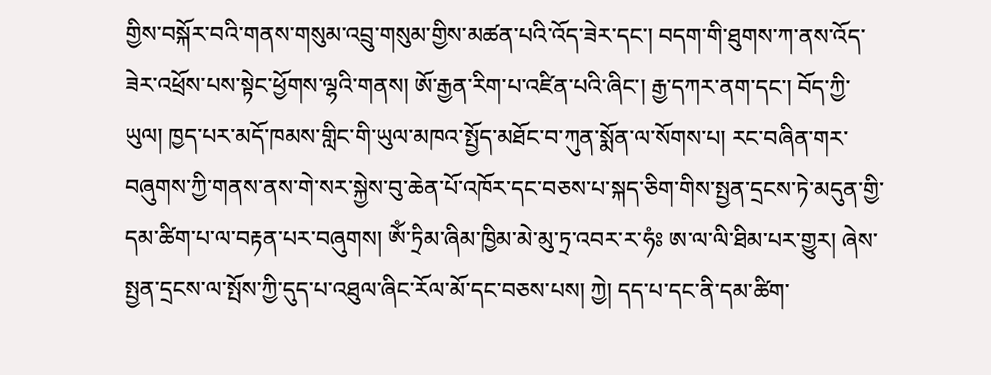གྱིས་བསྐོར་བའི་གནས་གསུམ་འབྲུ་གསུམ་གྱིས་མཚན་པའི་འོད་ཟེར་དང་། བདག་གི་ཐུགས་ཀ་ནས་འོད་ཟེར་འཕྲོས་པས་སྟེང་ཕྱོགས་ལྷའི་གནས། ཨོ་རྒྱན་རིག་པ་འཛིན་པའི་ཞིང་། རྒྱ་དཀར་ནག་དང་། བོད་ཀྱི་ཡུལ། ཁྱད་པར་མདོ་ཁམས་གླིང་གི་ཡུལ་མཁའ་སྤྱོད་མཐོང་བ་ཀུན་སྨོན་ལ་སོགས་པ། རང་བཞིན་གར་བཞུགས་ཀྱི་གནས་ནས་གེ་སར་སྐྱེས་བུ་ཆེན་པོ་འཁོར་དང་བཅས་པ་སྐད་ཅིག་གིས་སྤྱན་དྲངས་ཏེ་མདུན་གྱི་དམ་ཚིག་པ་ལ་བརྟན་པར་བཞུགས། ཨོཾ་ཏྲིམ་ཞིམ་ཁྱིམ་མེ་མུ་ཏྲ་འབར་ར་ཧཾཿ ཨ་ལ་ལི་ཐིམ་པར་གྱུར། ཞེས་སྤྱན་དྲངས་ལ་སྤོས་ཀྱི་དུད་པ་འཐུལ་ཞིང་རོལ་མོ་དང་བཅས་པས། ཀྱེ། དད་པ་དང་ནི་དམ་ཚིག་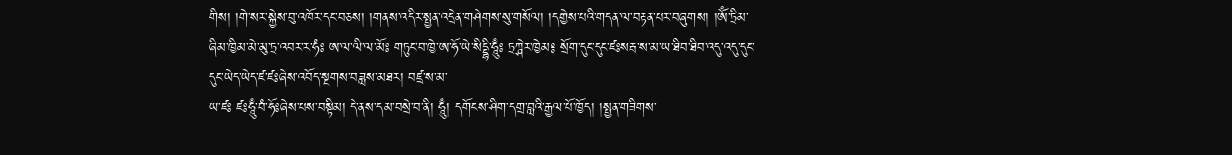གིས། །གེ་སར་སྐྱེས་བུ་འཁོར་དང་བཅས། །གནས་འདིར་སྤྱན་འདྲེན་གཤེགས་སུ་གསོལ། །དགྱེས་པའི་གདན་ལ་བརྟན་པར་བཞུགས། །ཨོཾ་ཏྲིམ་ཞིམ་ཁྱིམ་མེ་མུ་ཏྲ་འབར་ར་ཧཾཿ ཨ་ལ་ལི་ལ་མོཿ གཏུང་བ་ཁྱེ་ཨ་ཧོ་ཡེ་སིདྡྷི་ཧཱུྃཿ ཏྲཀྴེར་ཁྱེམ༔ སྲོག་དུང་དུང་ཛཿསརྦ་ས་མ་ཡ་ཐིབ་ཐིབ་འདུ་འདུ་དུང་དུང་ཡེད་ཡེད་ཛ་ཛཿཞེས་འབོད་སྔགས་བཟླས་མཐར། བཛྲ་ས་མ་
ཡ་ཛཿ ཛཿཧཱུྃ་བཾ་ཧོཿཞེས་པས་བསྟིམ། དེ་ནས་དམ་བསྲེ་བ་ནི། ཧཱུྃ། དགོངས་ཤིག་དགྲ་བླའི་རྒྱལ་པོ་ཁྱོད། །སྤྱན་གཟིགས་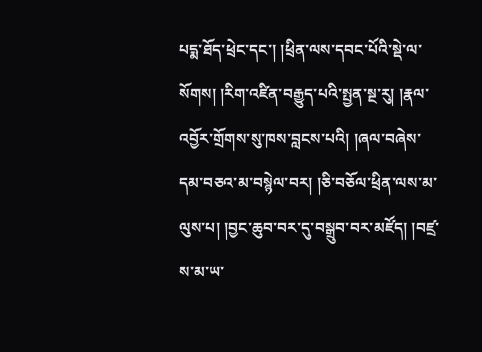པདྨ་ཐོད་ཕྲེང་དང་། །ཕྲིན་ལས་དབང་པོའི་སྡེ་ལ་སོགས། །རིག་འཛིན་བརྒྱུད་པའི་སྤྱན་སྔ་རུ། །རྣལ་འབྱོར་གྲོགས་སུ་ཁས་བླངས་པའི། །ཞལ་བཞེས་དམ་བཅའ་མ་བསྙེལ་བར། །ཅི་བཅོལ་ཕྲིན་ལས་མ་ལུས་པ། །བྱང་ཆུབ་བར་དུ་བསྒྲུབ་བར་མཛོད། །བཛྲ་ས་མ་ཡ་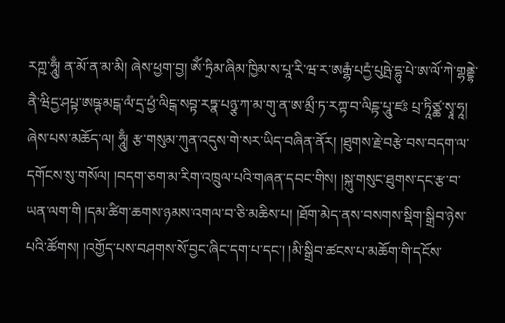རཀྵ་ཧཱུྃ། ན་མོ་ན་མ་མི། ཞེས་ཕྱག་བྱ། ཨོཾ་ཏྲིམ་ཞིམ་ཁྱིམ་ས་པཱ་རི་ཝ་ར་ཨརྒྷཾ་པདྱཾ་པུཥྤེ་དྷུ་པེ་ཨ་ལོ་ཀེ་གྷནྡྷེ་ནཻ་ཝིདྱ་ཤཔྟ་ཨཥྚ་མངྒ་ལཾ་དྲ་ཕྱཾ་ལིངྒ་སབྟ་རཏྣ་པཉྩ་ཀ་མ་གུ་ན་ཨ་མྲྀ་ཏ་རཀྟ་བ་ལིངྟ་པཱུ་ཛཿ པྲ་ཏཱིཙྪ་སྭཱ་ཧཱ། ཞེས་པས་མཆོད་ལ། ཧཱུྃ། རྩ་གསུམ་ཀུན་འདུས་གེ་སར་ཡིད་བཞིན་ནོར། །ཐུགས་རྗེ་བརྩེ་བས་བདག་ལ་དགོངས་སུ་གསོལ། །བདག་ཅག་མ་རིག་འཁྲུལ་པའི་གཞན་དབང་གིས། །སྐུ་གསུང་ཐུགས་དང་རྩ་བ་ཡན་ལག་གི །དམ་ཚིག་ཆགས་ཉམས་འགལ་བ་ཅི་མཆིས་པ། །ཐོག་མེད་ནས་བསགས་སྡིག་སྒྲིབ་ཉེས་པའི་ཚོགས། །འགྱོད་པས་བཤགས་སོ་བྱང་ཞིང་དག་པ་དང་། །མི་སྒྲིབ་ཚངས་པ་མཆོག་གི་དངོས་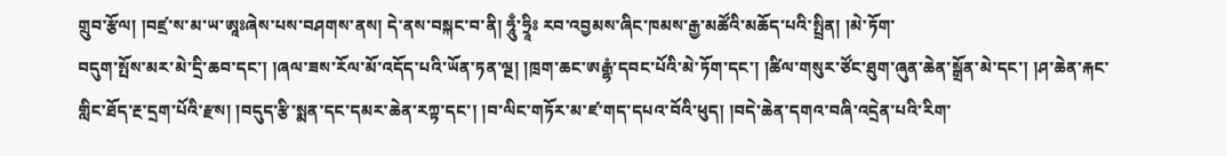གྲུབ་རྩོལ། །བཛྲ་ས་མ་ཡ་ཨཱཿཞེས་པས་བཤགས་ནས། དེ་ནས་བསྐང་བ་ནི། ཧཱུྃ་ཧྲཱིཿ རབ་འབྱམས་ཞིང་ཁམས་རྒྱ་མཚོའི་མཆོད་པའི་སྤྲིན། །མེ་ཏོག་
བདུག་སྤོས་མར་མེ་དྲི་ཆབ་དང་། །ཞལ་ཟས་རོལ་མོ་འདོད་པའི་ཡོན་ཏན་ལྔ། །ཁྲག་ཆང་ཨརྒྷཾ་དབང་པོའི་མེ་ཏོག་དང་། །ཚིལ་གསུར་ཙོང་ཐུག་ཞུན་ཆེན་སྒྲོན་མེ་དང་། །ཤ་ཆེན་རྐང་གླིང་ཐོད་རྔ་དྲག་པོའི་རྫས། །བདུད་རྩི་སྨན་དང་དམར་ཆེན་རཀྟ་དང་། །བ་ལིང་གཏོར་མ་ཛ་གད་དཔའ་བོའི་ཕུད། །བདེ་ཆེན་དགའ་བཞི་འདྲེན་པའི་རིག་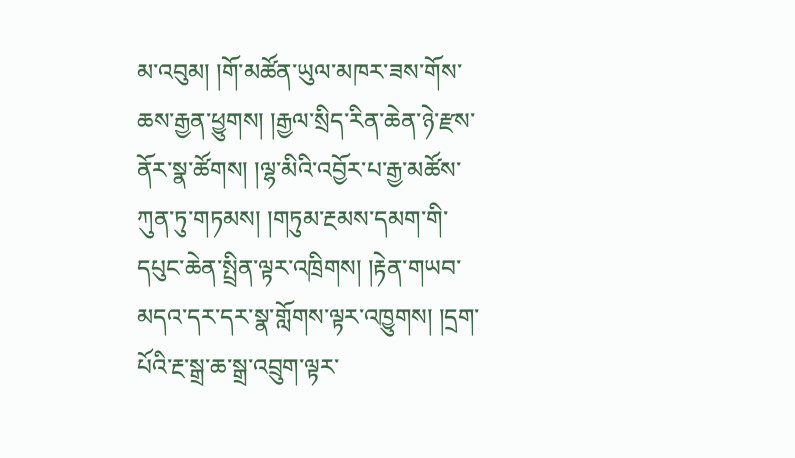མ་འབུམ། །གོ་མཚོན་ཡུལ་མཁར་ཟས་གོས་ཆས་རྒྱན་ཕྱུགས། །རྒྱལ་སྲིད་རིན་ཆེན་ཉེ་རྫས་ནོར་སྣ་ཚོགས། །ལྷ་མིའི་འབྱོར་པ་རྒྱ་མཚོས་ཀུན་ཏུ་གཏམས། །གཏུམ་རྔམས་དམག་གི་དཔུང་ཆེན་སྤྲིན་ལྟར་འཁྲིགས། །རྟེན་གཡབ་མདའ་དར་དར་སྣ་གློགས་ལྟར་འཁྱུགས། །དྲག་པོའི་རྔ་སྒྲ་ཆ་སྒྲ་འབྲུག་ལྟར་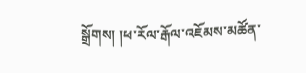སྒྲོགས། །ཕ་རོལ་རྒོལ་འཇོམས་མཚོན་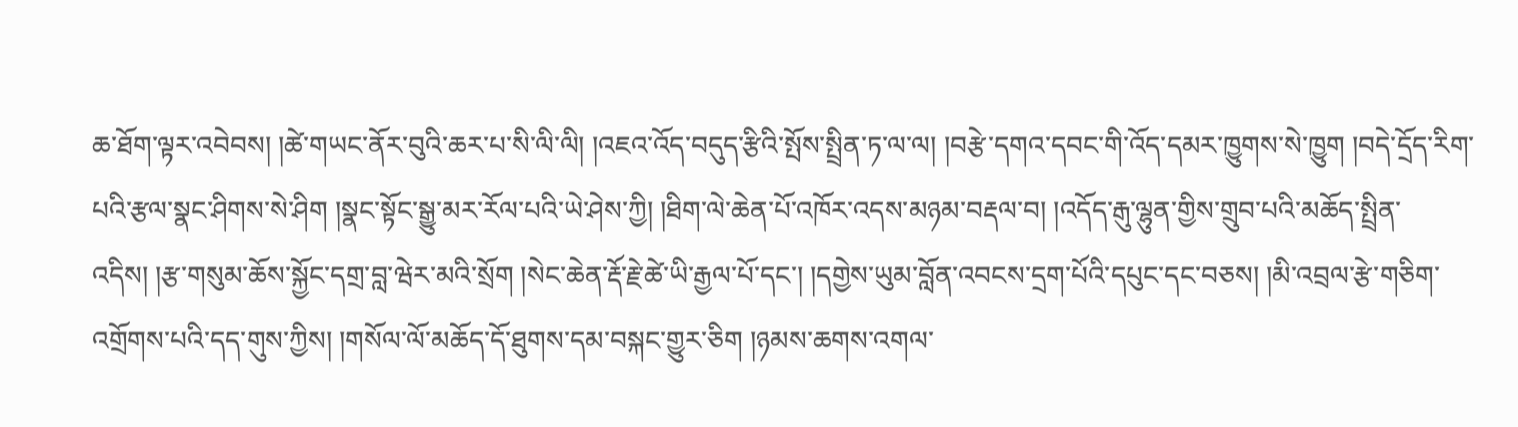ཆ་ཐོག་ལྟར་འབེབས། །ཚེ་གཡང་ནོར་བུའི་ཆར་པ་སི་ལི་ལི། །འཇའ་འོད་བདུད་རྩིའི་སྤོས་སྤྲིན་ཏ་ལ་ལ། །བརྩེ་དགའ་དབང་གི་འོད་དམར་ཁྱུགས་སེ་ཁྱུག །བདེ་དྲོད་རིག་པའི་རྩལ་སྣང་ཤིགས་སེ་ཤིག །སྣང་སྟོང་སྒྱུ་མར་རོལ་པའི་ཡེ་ཤེས་ཀྱི། །ཐིག་ལེ་ཆེན་པོ་འཁོར་འདས་མཉམ་བརྡལ་བ། །འདོད་རྒུ་ལྷུན་གྱིས་གྲུབ་པའི་མཆོད་སྤྲིན་འདིས། །རྩ་གསུམ་ཆོས་སྐྱོང་དགྲ་བླ་ཝེར་མའི་སྲོག །སེང་ཆེན་རྡོ་རྗེ་ཚེ་ཡི་རྒྱལ་པོ་དང་། །དགྱེས་ཡུམ་བློན་འབངས་དྲག་པོའི་དཔུང་དང་བཅས། །མི་འབྲལ་རྩེ་གཅིག་འགྲོགས་པའི་དད་གུས་ཀྱིས། །གསོལ་ལོ་མཆོད་དོ་ཐུགས་དམ་བསྐང་གྱུར་ཅིག །ཉམས་ཆགས་འགལ་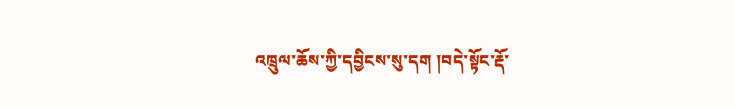འཁྲུལ་ཆོས་ཀྱི་དབྱིངས་སུ་དག །བདེ་སྟོང་རྡོ་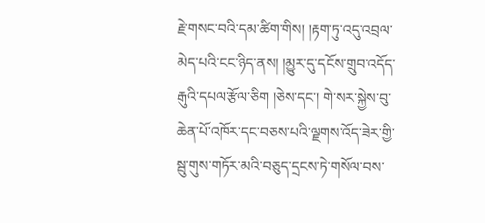རྗེ་གསང་བའི་དམ་ཚིག་གིས། །རྟག་ཏུ་འདུ་འབྲལ་མེད་པའི་ངང་ཉིད་ནས། །མྱུར་དུ་དངོས་གྲུབ་འདོད་རྒུའི་དཔལ་རྩོལ་ཅིག །ཅེས་དང་། གེ་སར་སྐྱེས་བུ་ཆེན་པོ་འཁོར་དང་བཅས་པའི་ལྗགས་འོད་ཟེར་གྱི་སྦུ་གུས་གཏོར་མའི་བཅུད་དྲངས་ཏེ་གསོལ་བས་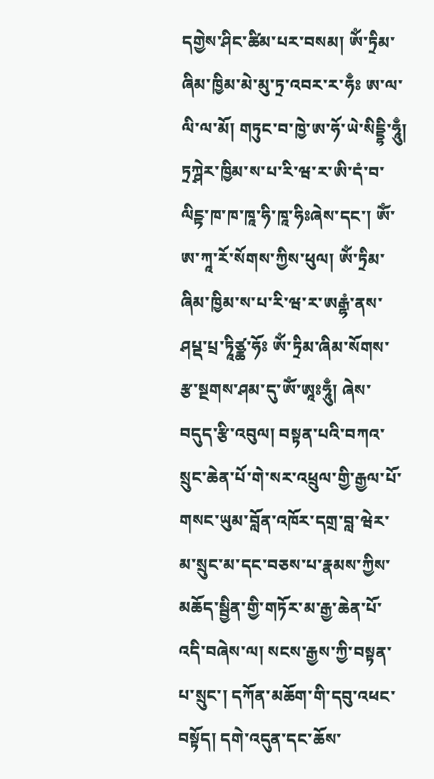དགྱེས་ཤིང་ཚིམ་པར་བསམ། ཨོཾ་ཏྲིམ་ཞིམ་ཁྱིམ་མེ་མུ་ཏྲ་འབར་ར་ཧྃཿ ཨ་ལ་ལི་ལ་མོ། གཏུང་བ་ཁྱེ་ཨ་ཧོ་ཡེ་སིདྡྷི་ཧཱུྃ། ཏྲཀྴེར་ཁྱིམ་ས་པ་རི་ཝ་ར་ཨི་དཾ་བ་ལིངྟ་ཁ་ཁ་ཁཱ་ཧི་ཁཱ་ཧིཿཞེས་དང་། ཨོཾ་ཨ་ཀཱ་རོ་སོགས་ཀྱིས་ཕུལ། ཨོཾ་ཏྲིམ་ཞིམ་ཁྱིམ་ས་པ་རི་ཝ་ར་ཨརྒྷཾ་ནས་ཤཔྡ་པྲ་ཏཱིཙྪ་ཧོཿ ཨོཾ་ཏྲིམ་ཞིམ་སོགས་རྩ་སྔགས་ཤམ་དུ་ཨོཾ་ཨཱཿཧཱུྃ། ཞེས་བདུད་རྩི་འབུལ། བསྟན་པའི་བཀའ་སྲུང་ཆེན་པོ་གེ་སར་འཕྲུལ་གྱི་རྒྱལ་པོ་གསང་ཡུམ་བློན་འཁོར་དགྲ་བླ་ཝེར་མ་སྲུང་མ་དང་བཅས་པ་རྣམས་ཀྱིས་མཆོད་སྦྱིན་གྱི་གཏོར་མ་རྒྱ་ཆེན་པོ་འདི་བཞེས་ལ། སངས་རྒྱས་ཀྱི་བསྟན་པ་སྲུང་། དཀོན་མཆོག་གི་དབུ་འཕང་བསྟོད། དགེ་འདུན་དང་ཆོས་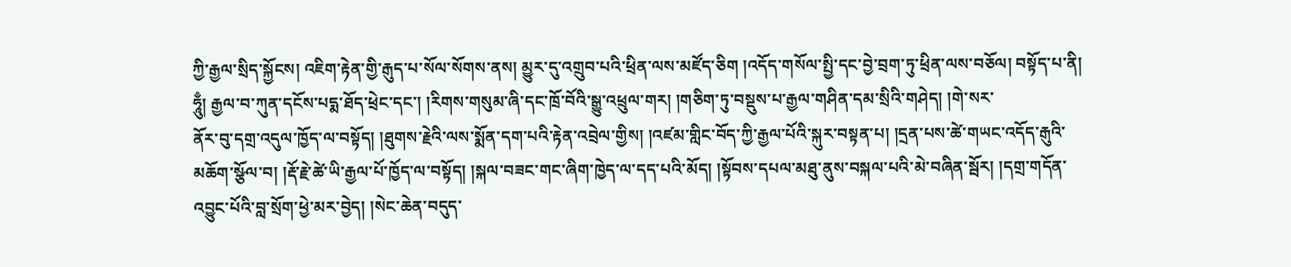ཀྱི་རྒྱལ་སྲིད་སྐྱོངས། འཇིག་རྟེན་གྱི་རྒུད་པ་སོལ་སོགས་ནས། མྱུར་དུ་འགྲུབ་པའི་ཕྲིན་ལས་མཛོད་ཅིག །འདོད་གསོལ་སྤྱི་དང་བྱེ་བྲག་ཏུ་ཕྲིན་ལས་བཅོལ། བསྟོད་པ་ནི། ཧཱུྃ། རྒྱལ་བ་ཀུན་དངོས་པདྨ་ཐོད་ཕྲེང་དང་། །རིགས་གསུམ་ཞི་དང་ཁྲོ་བོའི་སྒྱུ་འཕྲུལ་གར། །གཅིག་ཏུ་བསྡུས་པ་རྒྱལ་གཤིན་དམ་སྲིའི་གཤེད། །གེ་སར་
ནོར་བུ་དགྲ་འདུལ་ཁྱོད་ལ་བསྟོད། །ཐུགས་རྗེའི་ལས་སྨོན་དག་པའི་རྟེན་འབྲེལ་གྱིས། །འཛམ་གླིང་བོད་ཀྱི་རྒྱལ་པོའི་སྐུར་བསྟན་པ། །དྲན་པས་ཚེ་གཡང་འདོད་རྒུའི་མཆོག་སྩོལ་བ། །རྡོ་རྗེ་ཚེ་ཡི་རྒྱལ་པོ་ཁྱོད་ལ་བསྟོད། །སྐལ་བཟང་གང་ཞིག་ཁྱེད་ལ་དད་པའི་མོད། །སྟོབས་དཔལ་མཐུ་ནུས་བསྐལ་པའི་མེ་བཞིན་སྦོར། །དགྲ་གདོན་འབྱུང་པོའི་བླ་སྲོག་ཕྱེ་མར་བྱེད། །སེང་ཆེན་བདུད་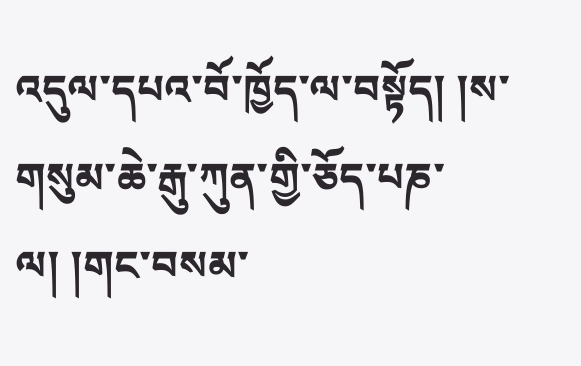འདུལ་དཔའ་བོ་ཁྱོད་ལ་བསྟོད། །ས་གསུམ་ཆེ་རྒུ་ཀུན་གྱི་ཅོད་པཎ་ལ། །གང་བསམ་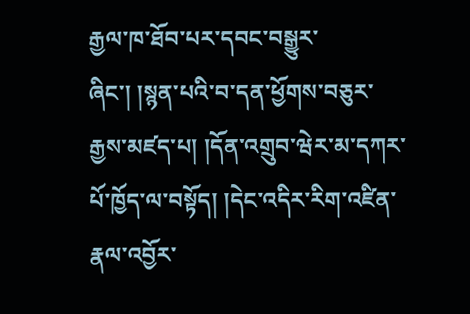རྒྱལ་ཁ་ཐོབ་པར་དབང་བསྒྱུར་ཞིང་། །སྙན་པའི་བ་དན་ཕྱོགས་བཅུར་རྒྱས་མཛད་པ། །དོན་འགྲུབ་ཝེར་མ་དཀར་པོ་ཁྱོད་ལ་བསྟོད། །དེང་འདིར་རིག་འཛིན་རྣལ་འབྱོར་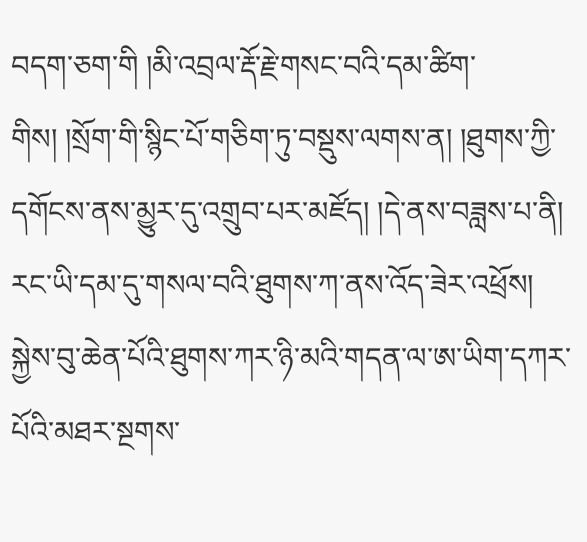བདག་ཅག་གི །མི་འབྲལ་རྡོ་རྗེ་གསང་བའི་དམ་ཚིག་གིས། །སྲོག་གི་སྙིང་པོ་གཅིག་ཏུ་བསྡུས་ལགས་ན། །ཐུགས་ཀྱི་དགོངས་ནས་མྱུར་དུ་འགྲུབ་པར་མཛོད། །དེ་ནས་བཟླས་པ་ནི། རང་ཡི་དམ་དུ་གསལ་བའི་ཐུགས་ཀ་ནས་འོད་ཟེར་འཕྲོས། སྐྱེས་བུ་ཆེན་པོའི་ཐུགས་ཀར་ཉི་མའི་གདན་ལ་ཨ་ཡིག་དཀར་པོའི་མཐར་སྔགས་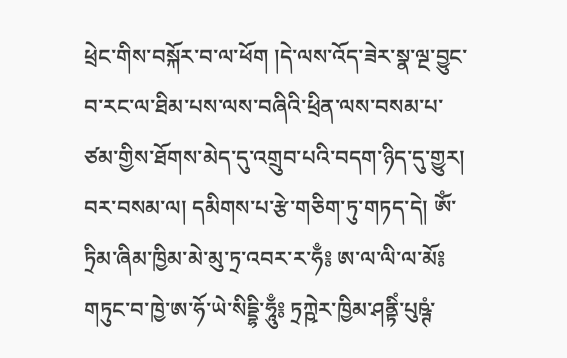ཕྲེང་གིས་བསྐོར་བ་ལ་ཕོག །དེ་ལས་འོད་ཟེར་སྣ་ལྔ་བྱུང་བ་རང་ལ་ཐིམ་པས་ལས་བཞིའི་ཕྲིན་ལས་བསམ་པ་ཙམ་གྱིས་ཐོགས་མེད་དུ་འགྲུབ་པའི་བདག་ཉིད་དུ་གྱུར། བར་བསམ་ལ། དམིགས་པ་རྩེ་གཅིག་ཏུ་གཏད་དེ། ཨོཾ་ཏྲིམ་ཞིམ་ཁྱིམ་མེ་མུ་ཏྲ་འབར་ར་ཧྃ༔ ཨ་ལ་ལི་ལ་མོ༔
གཏུང་བ་ཁྱེ་ཨ་ཧོ་ཡེ་སིདྡྷི་ཧཱུྃ༔ ཏྲཀྵེར་ཁྱིམ་ཤནྟིཾ་པུཥྚཾ་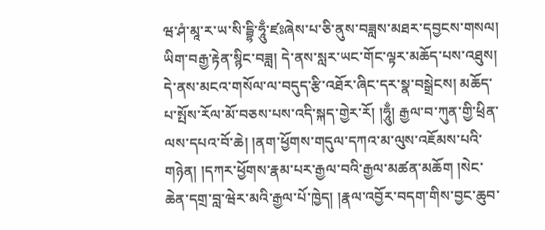ཝ་ཤཾ་མཱ་ར་ཡ་སི་དྦྷི་ཧཱུྃ་ཛཿཞེས་པ་ཅི་ནུས་བཟླས་མཐར་དབྱངས་གསལ། ཡིག་བརྒྱ་རྟེན་སྙིང་བཟླ། དེ་ནས་སླར་ཡང་གོང་ལྟར་མཆོད་པས་འཐུས། དེ་ནས་མངའ་གསོལ་ལ་བདུད་རྩི་འཐོར་ཞིང་དར་སྣ་བསྒྲེངས། མཆོད་པ་སྤོས་རོལ་མོ་བཅས་པས་འདི་སྐད་གྱེར་རོ། །ཧཱུྃ། རྒྱལ་བ་ཀུན་གྱི་ཕྲིན་ལས་དཔའ་བོ་ཆེ། །ནག་ཕྱོགས་གདུལ་དཀའ་མ་ལུས་འཇོམས་པའི་གཉེན། །དཀར་ཕྱོགས་རྣམ་པར་རྒྱལ་བའི་རྒྱལ་མཚན་མཆོག །སེང་ཆེན་དགྲ་བླ་ཝེར་མའི་རྒྱལ་པོ་ཁྱེད། །རྣལ་འབྱོར་བདག་གིས་བྱང་ཆུབ་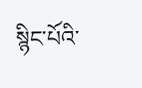སྙིང་པོའི་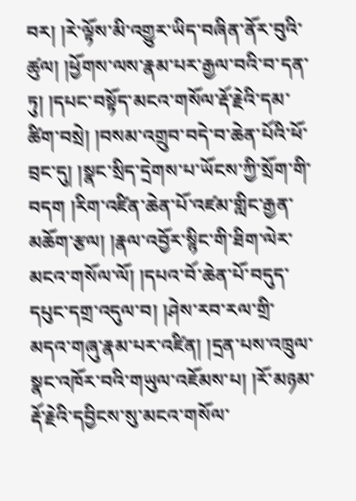བར། །རེ་ལྟོས་མི་འགྱུར་ཡིད་བཞིན་ནོར་བུའི་ཚུལ། །ཕྱོགས་ལས་རྣམ་པར་རྒྱལ་བའི་བ་དན་ཏུ། །དཔང་བསྟོད་མངའ་གསོལ་རྡོ་རྗེའི་དམ་ཚིག་བསྲེ། །བསམ་འགྲུབ་བདེ་བ་ཆེན་པོའི་ཕོ་བྲང་དུ། །སྣང་སྲིད་དྲེགས་པ་ཡོངས་ཀྱི་སྲོག་གི་བདག །རིག་འཛིན་ཆེན་པོ་འཛམ་གླིང་རྒྱན་མཆོག་རྩལ། །རྣལ་འབྱོར་སྙིང་གི་ཐིག་ལེར་མངའ་གསོལ་ལོ། །དཔའ་བོ་ཆེན་པོ་བདུད་དཔུང་དགྲ་འདུལ་བ། །ཤེས་རབ་རལ་གྲི་མདའ་གཞུ་རྣམ་པར་འཛིན། །དྲན་པས་འཁྲུལ་སྣང་འཁོར་བའི་གཡུལ་འཇོམས་པ། །རོ་མཉམ་རྡོ་རྗེའི་དབྱིངས་སུ་མངའ་གསོལ་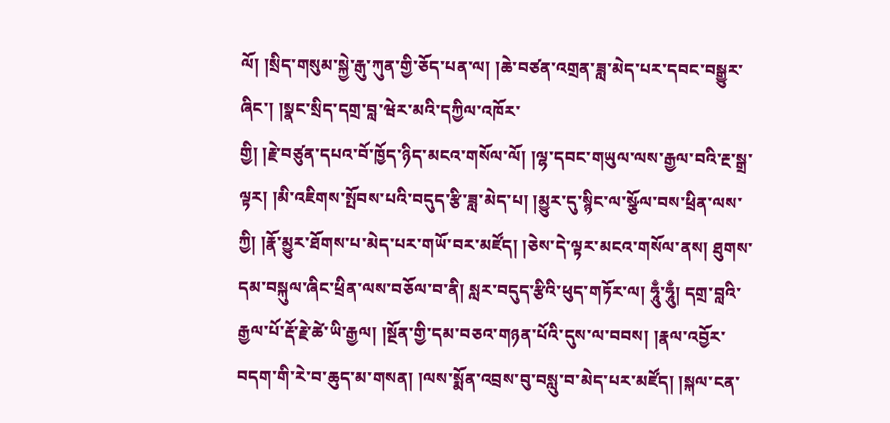ལོ། །སྲིད་གསུམ་སྐྱེ་རྒུ་ཀུན་གྱི་ཅོད་པན་ལ། །ཆེ་བཙན་འགྲན་ཟླ་མེད་པར་དབང་བསྒྱུར་ཞིང་། །སྣང་སྲིད་དགྲ་བླ་ཝེར་མའི་དཀྱིལ་འཁོར་
གྱི། །རྗེ་བཙུན་དཔའ་བོ་ཁྱོད་ཉིད་མངའ་གསོལ་ལོ། །ལྷ་དབང་གཡུལ་ལས་རྒྱལ་བའི་རྔ་སྒྲ་ལྟར། །མི་འཇིགས་སྤོབས་པའི་བདུད་རྩི་ཟླ་མེད་པ། །མྱུར་དུ་སྙིང་ལ་སྩོལ་བས་ཕྲིན་ལས་ཀྱི། །རྣོ་མྱུར་ཐོགས་པ་མེད་པར་གཡོ་བར་མཛོད། །ཅེས་དེ་ལྟར་མངའ་གསོལ་ནས། ཐུགས་དམ་བསྐུལ་ཞིང་ཕྲིན་ལས་བཅོལ་བ་ནི། སླར་བདུད་རྩིའི་ཕུད་གཏོར་ལ། ཧཱུྃ་ཧཱུྃ། དགྲ་བླའི་རྒྱལ་པོ་རྡོ་རྗེ་ཚེ་ཡི་རྒྱལ། །སྔོན་གྱི་དམ་བཅའ་གཉན་པོའི་དུས་ལ་བབས། །རྣལ་འབྱོར་བདག་གི་རེ་བ་ཆུད་མ་གསན། །ལས་སྨོན་འབྲས་བུ་བསླུ་བ་མེད་པར་མཛོད། །སྐལ་ངན་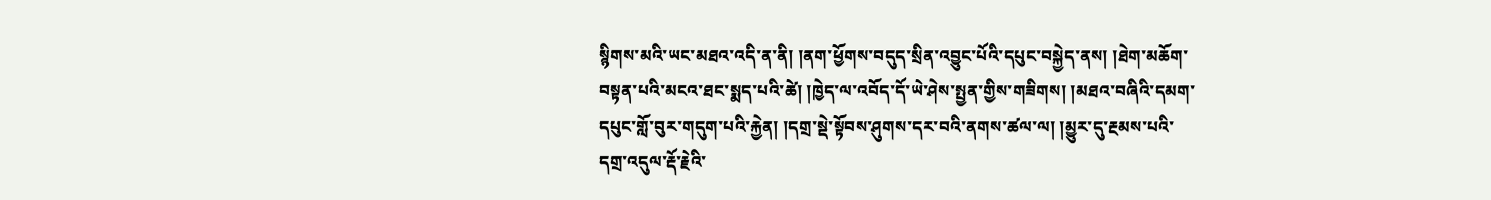སྙིགས་མའི་ཡང་མཐའ་འདི་ན་ནི། །ནག་ཕྱོགས་བདུད་སྲིན་འབྱུང་པོའི་དཔུང་བསྐྱེད་ནས། །ཐེག་མཆོག་བསྟན་པའི་མངའ་ཐང་སྨད་པའི་ཚེ། །ཁྱེད་ལ་འབོད་དོ་ཡེ་ཤེས་སྤྱན་གྱིས་གཟིགས། །མཐའ་བཞིའི་དམག་དཔུང་གློ་བུར་གདུག་པའི་རྐྱེན། །དགྲ་སྡེ་སྟོབས་ཤུགས་དར་བའི་ནགས་ཚལ་ལ། །མྱུར་དུ་རྔམས་པའི་དགྲ་འདུལ་རྡོ་རྗེའི་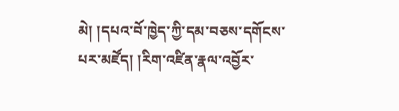མེ། །དཔའ་བོ་ཁྱེད་ཀྱི་དམ་བཅས་དགོངས་པར་མཛོད། །རིག་འཛིན་རྣལ་འབྱོར་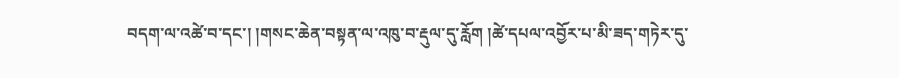བདག་ལ་འཚེ་བ་དང་། །གསང་ཆེན་བསྟན་ལ་འཁུ་བ་རྡུལ་དུ་རློག །ཚེ་དཔལ་འབྱོར་པ་མི་ཟད་གཏེར་དུ་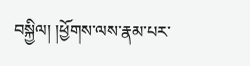བསྐྱིལ། །ཕྱོགས་ལས་རྣམ་པར་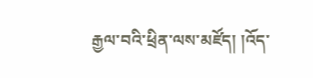རྒྱལ་བའི་ཕྲིན་ལས་མཛོད། །འོད་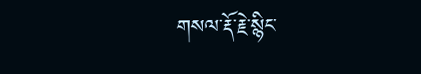གསལ་རྡོ་རྗེ་སྙིང་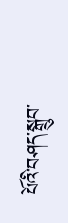པོའི་བཤད་སྒྲུབ་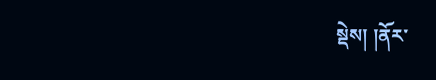སྡེས། །ནོར་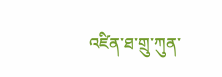འཛིན་ཐ་གྲུ་ཀུན་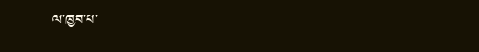ལ་ཁྱབ་པ་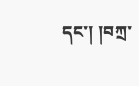དང་། །བཀྲ་